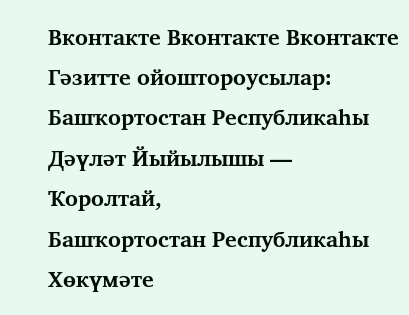Вконтакте Вконтакте Вконтакте
Гәзитте ойоштороусылар:
Башҡортостан Республикаһы
Дәүләт Йыйылышы — Ҡоролтай,
Башҡортостан Республикаһы Хөкүмәте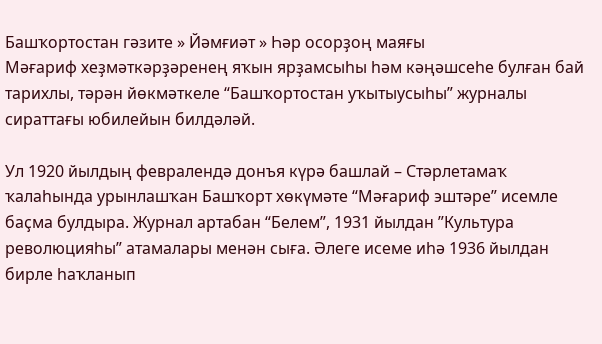Башҡортостан гәзите » Йәмғиәт » Һәр осорҙоң маяғы
Мәғариф хеҙмәткәрҙәренең яҡын ярҙамсыһы һәм кәңәшсеһе булған бай тарихлы, тәрән йөкмәткеле “Башҡортостан уҡытыусыһы” журналы сираттағы юбилейын билдәләй.

Ул 1920 йылдың февралендә донъя күрә башлай – Стәрлетамаҡ ҡалаһында урынлашҡан Башҡорт хөкүмәте “Мәғариф эштәре” исемле баҫма булдыра. Журнал артабан “Белем”, 1931 йылдан ”Культура революцияһы” атамалары менән сыға. Әлеге исеме иһә 1936 йылдан бирле һаҡланып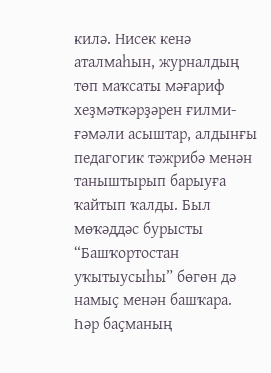килә. Нисек кенә аталмаһын, журналдың төп маҡсаты мәғариф хеҙмәткәрҙәрен ғилми-ғәмәли асыштар, алдынғы педагогик тәжрибә менән таныштырып барыуға ҡайтып ҡалды. Был мөҡәддәс бурысты “Башҡортостан уҡытыусыһы” бөгөн дә намыҫ менән башҡара.
Һәр баҫманың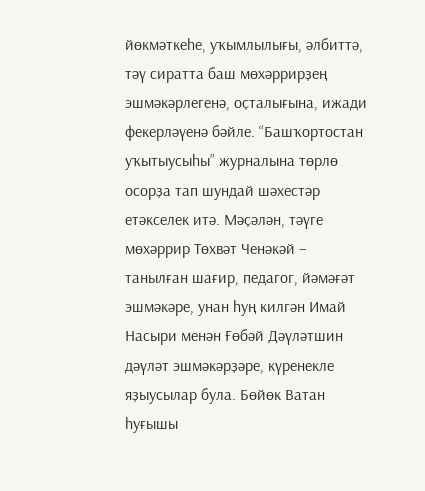йөкмәткеһе, уҡымлылығы, әлбиттә, тәү сиратта баш мөхәррирҙең эшмәкәрлегенә, оҫталығына, ижади фекерләүенә бәйле. “Башҡортостан уҡытыусыһы” журналына төрлө осорҙа тап шундай шәхестәр етәкселек итә. Мәҫәлән, тәүге мөхәррир Төхвәт Ченәкәй – танылған шағир, педагог, йәмәғәт эшмәкәре, унан һуң килгән Имай Насыри менән Ғөбәй Дәүләтшин дәүләт эшмәкәрҙәре, күренекле яҙыусылар була. Бөйөк Ватан һуғышы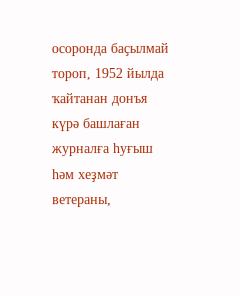осоронда баҫылмай тороп, 1952 йылда ҡайтанан донъя күрә башлаған журналға һуғыш һәм хеҙмәт ветераны,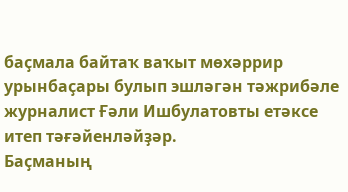баҫмала байтаҡ ваҡыт мөхәррир урынбаҫары булып эшләгән тәжрибәле журналист Ғәли Ишбулатовты етәксе итеп тәғәйенләйҙәр.
Баҫманың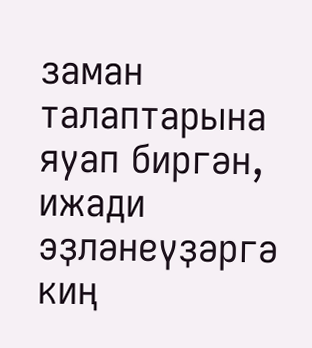заман талаптарына яуап биргән, ижади эҙләнеүҙәргә киң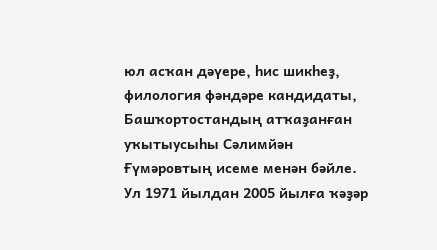юл асҡан дәүере, һис шикһеҙ, филология фәндәре кандидаты, Башҡортостандың атҡаҙанған уҡытыусыһы Сәлимйән Ғүмәровтың исеме менән бәйле. Ул 1971 йылдан 2005 йылға ҡәҙәр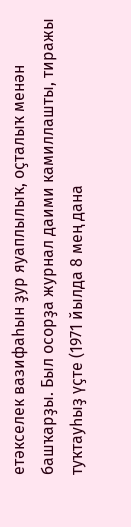етәкселек вазифаһын ҙур яуаплылыҡ, оҫталыҡ менән башҡарҙы. Был осорҙа журнал даими камиллашты, тиражы туҡтауһыҙ үҫте (1971 йылда 8 мең дана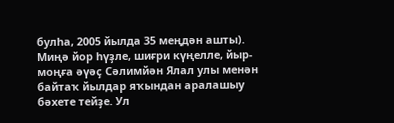булһа, 2005 йылда 35 меңдән ашты). Миңә йор һүҙле, шиғри күңелле, йыр-моңға әүәҫ Сәлимйән Ялал улы менән байтаҡ йылдар яҡындан аралашыу бәхете тейҙе. Ул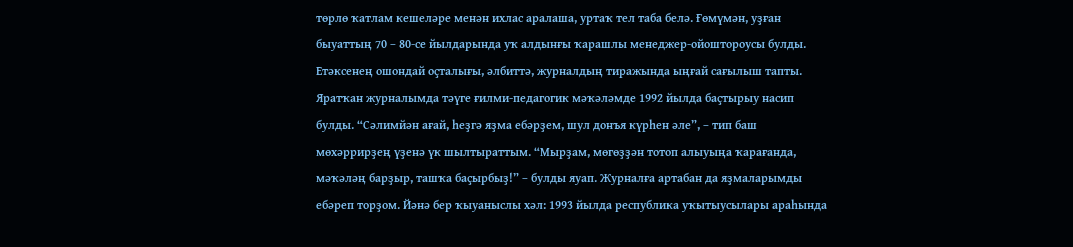төрлө ҡатлам кешеләре менән ихлас аралаша, уртаҡ тел таба белә. Ғөмүмән, уҙған быуаттың 70 – 80-се йылдарында уҡ алдынғы ҡарашлы менеджер-ойоштороусы булды. Етәксенең ошондай оҫталығы, әлбиттә, журналдың тиражында ыңғай сағылыш тапты.
Яратҡан журналымда тәүге ғилми-педагогик мәҡәләмде 1992 йылда баҫтырыу насип булды. “Сәлимйән ағай, һеҙгә яҙма ебәрҙем, шул донъя күрһен әле”, – тип баш мөхәррирҙең үҙенә үк шылтыраттым. “Мырҙам, мөгөҙҙән тотоп алыуыңа ҡарағанда, мәҡәләң барҙыр, ташҡа баҫырбыҙ!” – булды яуап. Журналға артабан да яҙмаларымды ебәреп торҙом. Йәнә бер ҡыуаныслы хәл: 1993 йылда республика уҡытыусылары араһында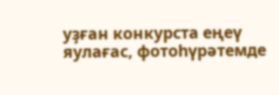уҙған конкурста еңеү яулағас, фотоһүрәтемде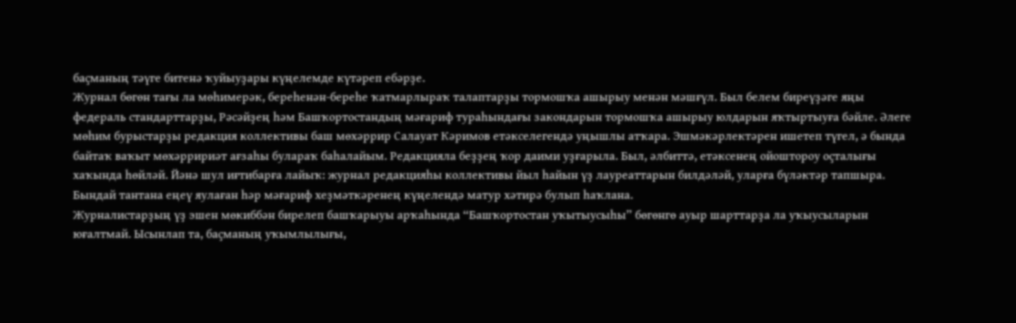баҫманың тәүге битенә ҡуйыуҙары күңелемде күтәреп ебәрҙе.
Журнал бөгөн тағы ла мөһимерәк, береһенән-береһе ҡатмарлыраҡ талаптарҙы тормошҡа ашырыу менән мәшғүл. Был белем биреүҙәге яңы федераль стандарттарҙы, Рәсәйҙең һәм Башҡортостандың мәғариф тураһындағы закондарын тормошҡа ашырыу юлдарын яҡтыртыуға бәйле. Әлеге мөһим бурыстарҙы редакция коллективы баш мөхәррир Салауат Кәримов етәкселегендә уңышлы атҡара. Эшмәкәрлектәрен ишетеп түгел, ә бында байтаҡ ваҡыт мөхәрририәт ағзаһы булараҡ баһалайым. Редакцияла беҙҙең ҡор даими уҙғарыла. Был, әлбиттә, етәксенең ойоштороу оҫталығы хаҡында һөйләй. Йәнә шул иғтибарға лайыҡ: журнал редакцияһы коллективы йыл һайын үҙ лауреаттарын билдәләй, уларға бүләктәр тапшыра. Бындай тантана еңеү яулаған һәр мәғариф хеҙмәткәренең күңелендә матур хәтирә булып һаҡлана.
Журналистарҙың үҙ эшен мөкиббән бирелеп башҡарыуы арҡаһында “Башҡортостан уҡытыусыһы” бөгөнгө ауыр шарттарҙа ла уҡыусыларын юғалтмай. Ысынлап та, баҫманың уҡымлылығы,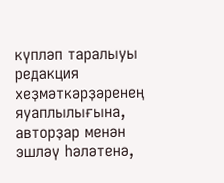күпләп таралыуы редакция хеҙмәткәрҙәренең яуаплылығына, авторҙар менән эшләү һәләтенә,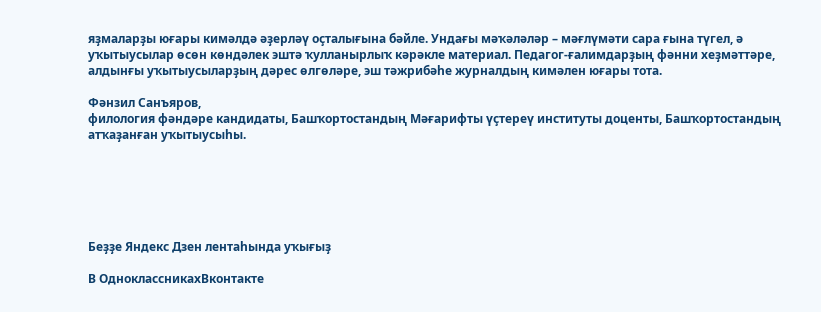яҙмаларҙы юғары кимәлдә әҙерләү оҫталығына бәйле. Ундағы мәҡәләләр – мәғлүмәти сара ғына түгел, ә уҡытыусылар өсөн көндәлек эштә ҡулланырлыҡ кәрәкле материал. Педагог-ғалимдарҙың фәнни хеҙмәттәре, алдынғы уҡытыусыларҙың дәрес өлгөләре, эш тәжрибәһе журналдың кимәлен юғары тота.

Фәнзил Санъяров,
филология фәндәре кандидаты, Башҡортостандың Мәғарифты үҫтереү институты доценты, Башҡортостандың атҡаҙанған уҡытыусыһы.






Беҙҙе Яндекс Дзен лентаһында уҡығыҙ

В ОдноклассникахВконтакте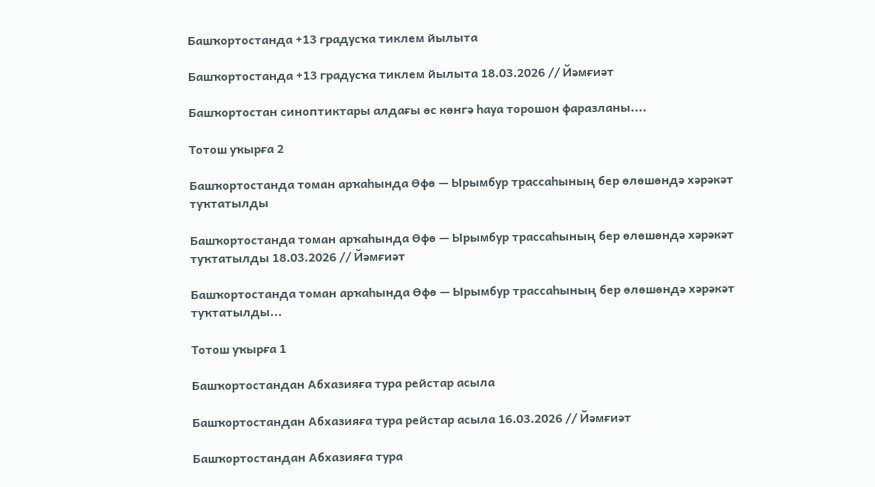Башҡортостанда +13 градусҡа тиклем йылыта

Башҡортостанда +13 градусҡа тиклем йылыта 18.03.2026 // Йәмғиәт

Башҡортостан синоптиктары алдағы өс көнгә һауа торошон фаразланы....

Тотош уҡырға 2

Башҡортостанда томан арҡаһында Өфө — Ырымбур трассаһының бер өлөшөндә хәрәкәт туҡтатылды

Башҡортостанда томан арҡаһында Өфө — Ырымбур трассаһының бер өлөшөндә хәрәкәт туҡтатылды 18.03.2026 // Йәмғиәт

Башҡортостанда томан арҡаһында Өфө — Ырымбур трассаһының бер өлөшөндә хәрәкәт туҡтатылды...

Тотош уҡырға 1

Башҡортостандан Абхазияға тура рейстар асыла

Башҡортостандан Абхазияға тура рейстар асыла 16.03.2026 // Йәмғиәт

Башҡортостандан Абхазияға тура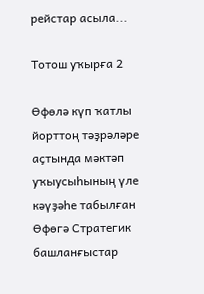рейстар асыла...

Тотош уҡырға 2

Өфөлә күп ҡатлы йорттоң тәҙрәләре аҫтында мәктәп уҡыусыһының үле кәүҙәһе табылған
Өфөгә Стратегик башланғыстар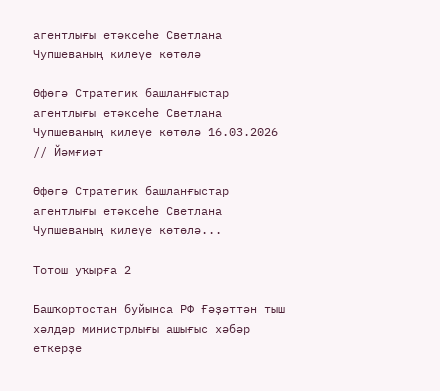агентлығы етәксеһе Светлана Чупшеваның килеүе көтөлә

Өфөгә Стратегик башланғыстар агентлығы етәксеһе Светлана Чупшеваның килеүе көтөлә 16.03.2026 // Йәмғиәт

Өфөгә Стратегик башланғыстар агентлығы етәксеһе Светлана Чупшеваның килеүе көтөлә...

Тотош уҡырға 2

Башҡортостан буйынса РФ Ғәҙәттән тыш хәлдәр министрлығы ашығыс хәбәр еткерҙе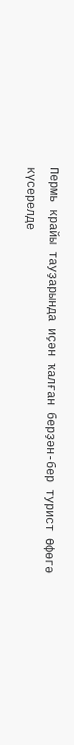Пермь крайы тауҙарында иҫән ҡалған берҙән-бер турист Өфөгә күсерелде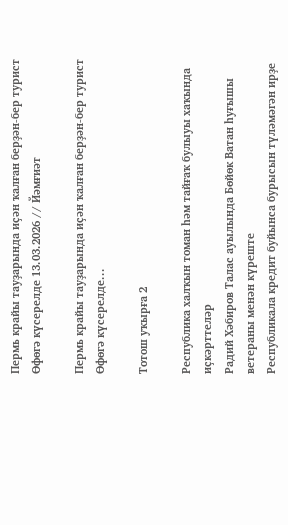Пермь крайы тауҙарында иҫән ҡалған берҙән-бер турист Өфөгә күсерелде 13.03.2026 // Йәмғиәт

Пермь крайы тауҙарында иҫән ҡалған берҙән-бер турист Өфөгә күсерелде...

Тотош уҡырға 2

Республика халҡын томан һәм тайғаҡ булыуы хаҡында иҫкәрттеләр
Радий Хәбиров Талас ауылында Бөйөк Ватан һуғышы ветераны менән күреште
Республикала кредит буйынса бурысын түләмәгән ирҙе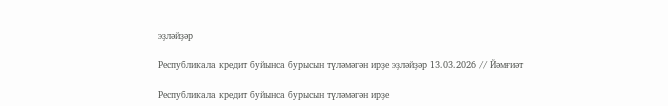эҙләйҙәр

Республикала кредит буйынса бурысын түләмәгән ирҙе эҙләйҙәр 13.03.2026 // Йәмғиәт

Республикала кредит буйынса бурысын түләмәгән ирҙе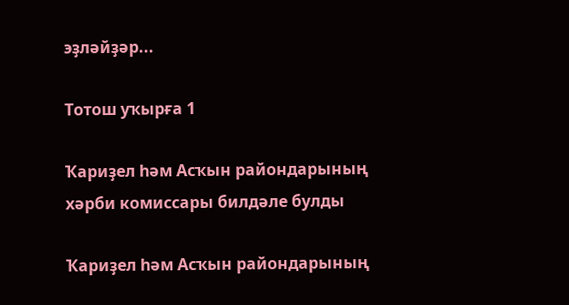эҙләйҙәр...

Тотош уҡырға 1

Ҡариҙел һәм Асҡын райондарының хәрби комиссары билдәле булды

Ҡариҙел һәм Асҡын райондарының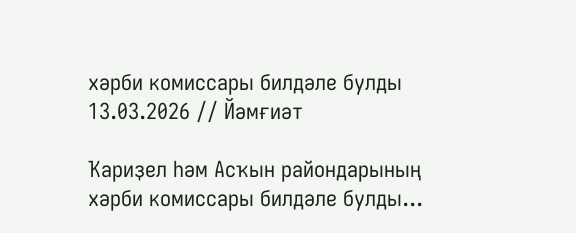хәрби комиссары билдәле булды 13.03.2026 // Йәмғиәт

Ҡариҙел һәм Асҡын райондарының хәрби комиссары билдәле булды...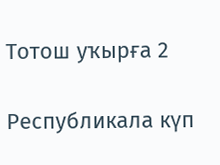Тотош уҡырға 2

Республикала күп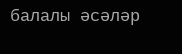балалы әсәләр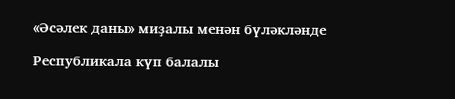«Әсәлек даны» миҙалы менән бүләкләнде

Республикала күп балалы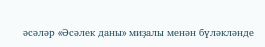әсәләр «Әсәлек даны» миҙалы менән бүләкләнде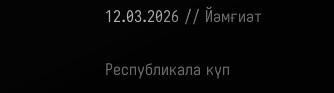12.03.2026 // Йәмғиәт

Республикала күп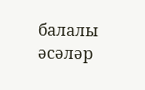балалы әсәләр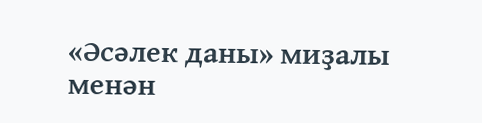«Әсәлек даны» миҙалы менән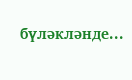бүләкләнде...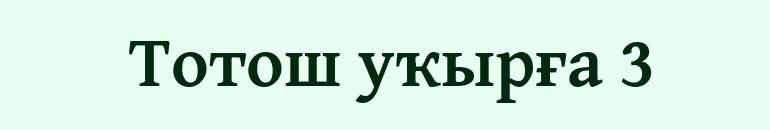Тотош уҡырға 3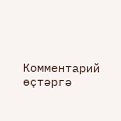Комментарий өҫтәргә